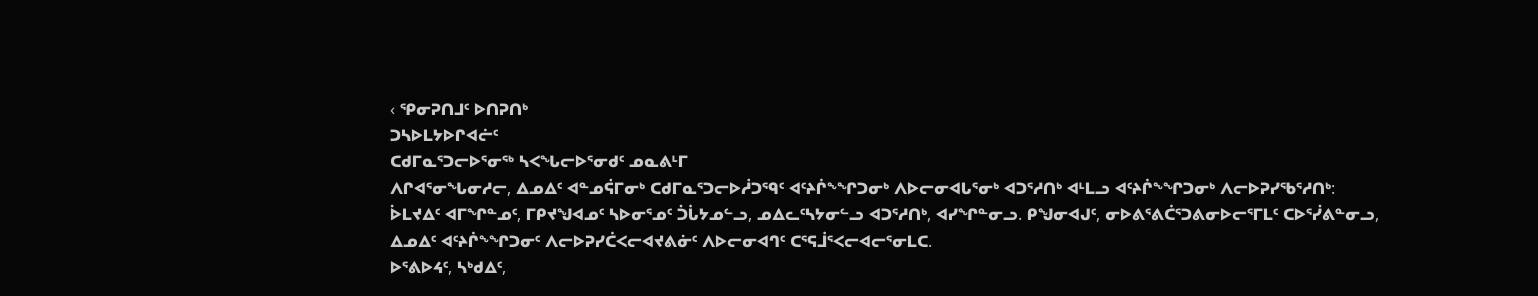‹ ᕿᓂᕈᑎᒧᑦ ᐅᑎᕈᑎᒃ
ᑐᓴᐅᒪᔭᐅᒋᐊᓖᑦ
ᑕᑯᒥᓇᕐᑐᓕᐅᕐᓂᖅ ᓴᐸᖓᓕᐅᕐᓂᑯᑦ ᓄᓇᕕᒻᒥ
ᐱᒋᐊᕐᓂᖓᓂᓱᓕ, ᐃᓄᐃᑦ ᐊᓐᓄᕌᒥᓂᒃ ᑕᑯᒥᓇᕐᑐᓕᐅᓲᑐᙯᑦ ᐊᑦᔨᒌᖕᖏᑐᓂᒃ ᐱᐅᓕᓂᐊᒐᕐᓂᒃ ᐊᑐᕐᓱᑎᒃ ᐊᒻᒪᓗ ᐊᑦᔨᒌᖕᖏᑐᓂᒃ ᐱᓕᐅᕈᓯᖃᕐᓱᑎᒃ: ᐆᒪᔪᐃᑦ ᐊᒥᖏᓐᓄᑦ, ᒥᑭᔪᖑᐊᓄᑦ ᓴᐅᓂᕐᓄᑦ ᑑᒑᔭᓄᓪᓗ, ᓄᐃᓚᑦᓴᔭᓂᓪᓗ ᐊᑐᕐᓱᑎᒃ, ᐊᓯᖏᓐᓂᓗ. ᑭᖑᓂᐊᒍᑦ, ᓂᐅᕕᕐᕕᑖᕐᑐᕕᓂᐅᓕᕐᒥᒪᑦ ᑕᐅᕐᓰᕕᓐᓂᓗ, ᐃᓄᐃᑦ ᐊᑦᔨᒌᖕᖏᑐᓂᑦ ᐱᓕᐅᕈᓯᑖᐸᓕᐊᔪᕕᓃᑦ ᐱᐅᓕᓂᐊᒉᑦ ᑕᕐᕋᒨᕐᐸᓕᐊᓕᕐᓂᒪᑕ.
ᐅᕐᕕᐅᔦᑦ, ᓴᒃᑯᐃᑦ,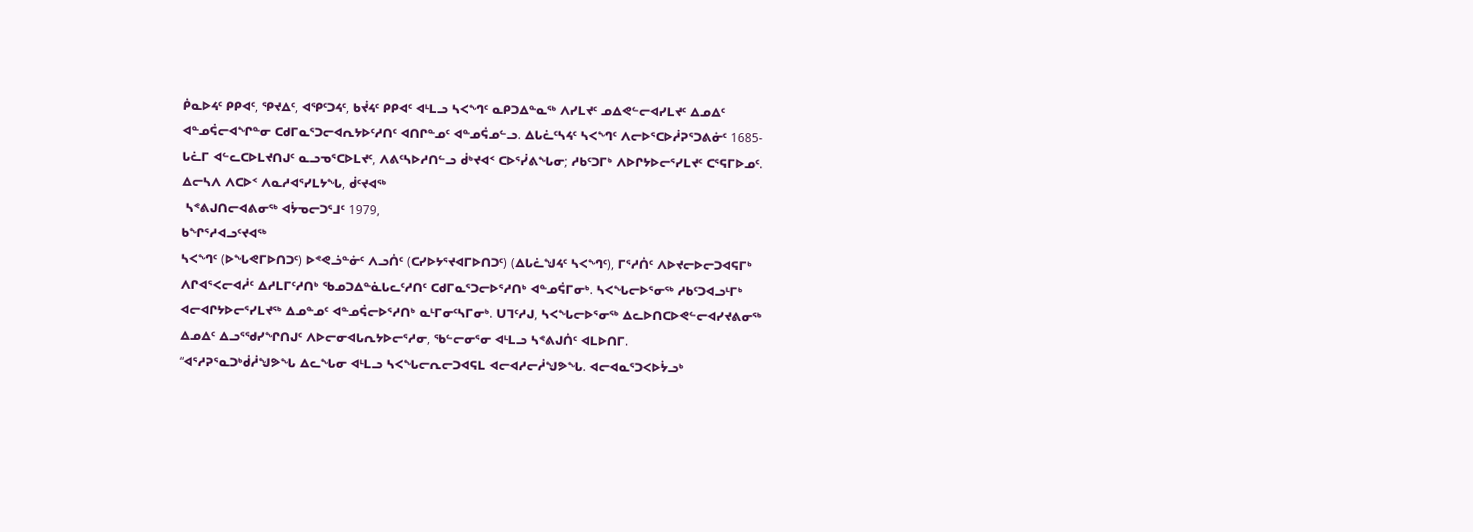ᑮᓇᐅᔦᑦ ᑭᑭᐊᑦ, ᕿᔪᐃᑦ, ᐊᕿᑦᑐᔦᑦ, ᑲᔫᔦᑦ ᑭᑭᐊᑦ ᐊᒻᒪᓗ ᓴᐸᙰᑦ ᓇᑭᑐᐃᓐᓇᖅ ᐱᓯᒪᔪᑦ ᓄᐃᕙᓪᓕᐊᓯᒪᔪᑦ ᐃᓄᐃᑦ ᐊᓐᓄᕌᓕᐊᖏᓐᓂ ᑕᑯᒥᓇᕐᑐᓕᐊᕆᔭᐅᑦᓱᑎᑦ ᐊᑎᒋᓐᓄᑦ ᐊᓐᓄᕌᓄᓪᓗ. ᐃᒐᓛᑦᓴᔦᑦ ᓴᐸᙰᑦ ᐱᓕᐅᕐᑕᐅᓲᕈᕐᑐᕕᓃᑦ 1685-ᒐᓛᒥ ᐊᓪᓚᑕᐅᒪᔪᑎᒍᑦ ᓇᓗᓀᕐᑕᐅᒪᔪᑦ, ᐱᕕᑦᓴᐅᓱᑎᓪᓗ ᑰᒃᔪᐊᑉ ᑕᐅᕐᓰᕕᖓᓂ; ᓱᑲᑦᑐᒥᒃ ᐱᐅᒋᔭᐅᓕᕐᓯᒪᔪᑦ ᑕᕐᕋᒥᐅᓄᑦ.
ᐃᓕᓴᐱ ᐱᑕᐅᑉ ᐱᓇᓱᐊᕐᓯᒪᔭᖓ, ᑰᑦᔪᐊᖅ
 ᓴᕝᕕᒍᑎᓕᐊᕕᓂᖅ ᐊᔮᓀᓕᑐᕐᒧᑦ 1979,
ᑲᖏᕐᓱᐊᓗᑦᔪᐊᖅ
ᓴᐸᙰᑦ (ᐅᖓᕙᒥᐅᑎᑐᑦ) ᐅᕝᕙᓘᓐᓃᑦ ᐱᓗᑏᑦ (ᑕᓯᐅᔭᕐᔪᐊᒥᐅᑎᑐᑦ) (ᐃᒐᓛᖑᔦᑦ ᓴᐸᙰᑦ), ᒥᕐᓱᑏᑦ ᐱᐅᔪᓕᐅᓕᑐᐊᕋᒥᒃ ᐱᒋᐊᕐᐸᓕᐊᓲᑦ ᐃᓱᒪᒥᑦᓱᑎᒃ ᖃᓄᑐᐃᓐᓈᒐᓚᑦᓱᑎᑦ ᑕᑯᒥᓇᕐᑐᓕᐅᕐᓱᑎᒃ ᐊᓐᓄᕌᒥᓂᒃ. ᓴᐸᖓᓕᐅᕐᓂᖅ ᓱᑲᑦᑐᐊᓗᒻᒥᒃ ᐊᓕᐊᒋᔭᐅᓕᕐᓯᒪᔪᖅ ᐃᓄᓐᓄᑦ ᐊᓐᓄᕌᓕᐅᕐᓱᑎᒃ ᓇᒻᒥᓂᑦᓴᒥᓂᒃ. ᑌᒣᑦᓱᒍ, ᓴᐸᖓᓕᐅᕐᓂᖅ ᐃᓚᐅᑎᑕᐅᕙᓪᓕᐊᓯᔪᕕᓂᖅ ᐃᓄᐃᑦ ᐃᓗᕐᖁᓯᖏᑎᒍᑦ ᐱᐅᓕᓂᐊᒐᕆᔭᐅᓕᕐᓱᓂ, ᖃᓪᓕᓂᕐᓂ ᐊᒻᒪᓗ ᓴᕝᕕᒍᑏᑦ ᐊᒪᐅᑎᒥ.
“ᐊᕐᓱᕈᕐᓇᑐᒃᑰᓲᖑᕗᖓ ᐃᓚᖓᓂ ᐊᒻᒪᓗ ᓴᐸᖓᓕᕆᓕᑐᐊᕋᒪ ᐊᓕᐊᓱᓕᓲᖑᕗᖓ. ᐊᓕᐊᓇᕐᑐᐸᐅᔮᓗᒃ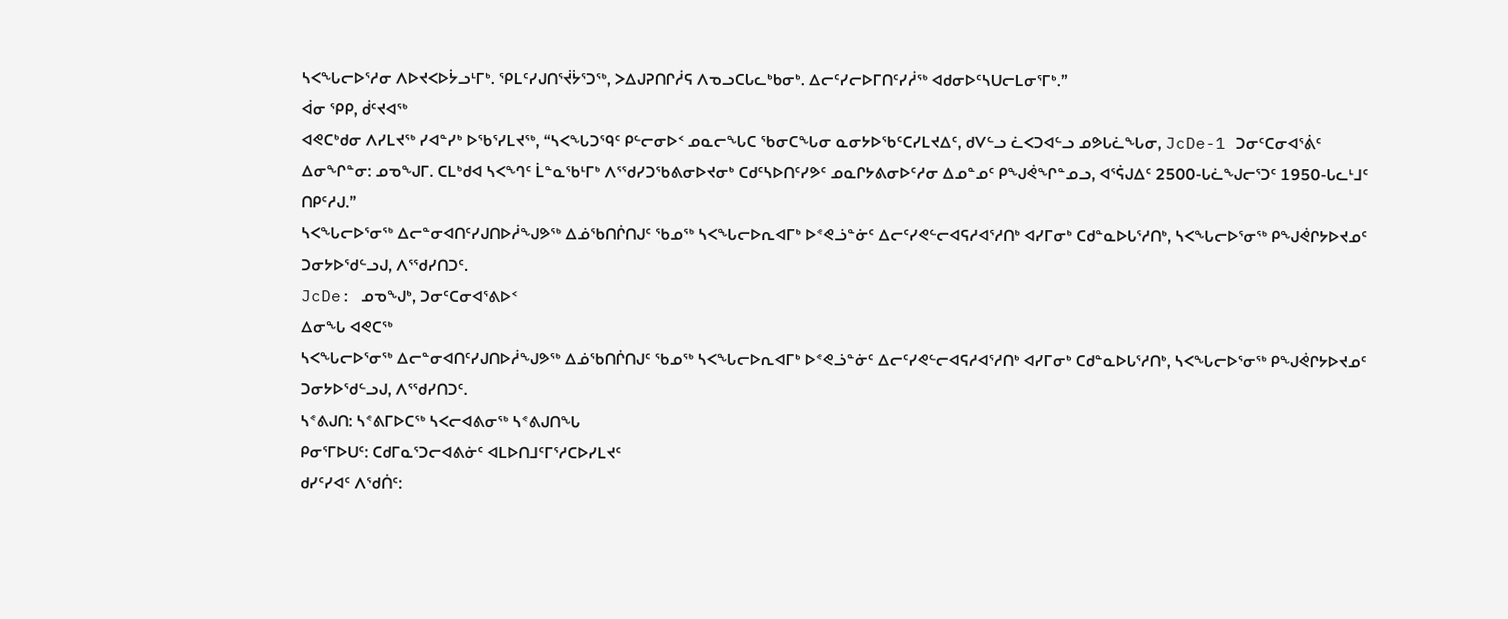ᓴᐸᖓᓕᐅᕐᓱᓂ ᐱᐅᔪᐸᐅᔮᓗᒻᒥᒃ. ᕿᒪᑦᓯᒍᑎᕐᔫᔮᕐᑐᖅ, ᐳᐃᒍᕈᑎᒋᓲᕋ ᐱᓀᓗᑕᒐᓚᒃᑲᓂᒃ. ᐃᓕᑦᓯᓕᐅᒥᑎᑦᓯᓲᖅ ᐊᑯᓂᐅᑦᓴᑌᓕᒪᓂᕐᒥᒃ.”
ᐋᓂ ᕿᑭ, ᑰᑦᔪᐊᖅ
ᐊᕙᑕᒃᑯᓂ ᐱᓯᒪᔪᖅ ᓯᐊᓐᓯᒃ ᐅᖃᕐᓯᒪᔪᖅ, “ᓴᐸᖓᑐᙯᑦ ᑭᓪᓕᓂᐅᑉ ᓄᓇᓕᖓᑕ ᖃᓂᑕᖓᓂ ᓇᓂᔭᐅᖃᑦᑕᓯᒪᔪᐃᑦ, ᑯᐯᓪᓗ ᓛᐸᑐᐊᓪᓗ ᓄᕗᒐᓛᖓᓂ, JcDe-1 ᑐᓂᑦᑕᓂᐊᕐᕖᑦ ᐃᓂᖏᓐᓂ: ᓄᓀᖑᒥ. ᑕᒪᒃᑯᐊ ᓴᐸᙰᑦ ᒫᓐᓇᖃᒻᒥᒃ ᐱᕐᖁᓯᑐᖃᕕᓂᐅᔪᓂᒃ ᑕᑯᑦᓴᐅᑎᑦᓯᕗᑦ ᓄᓇᒋᔭᕕᓂᐅᑦᓱᓂ ᐃᓄᓐᓄᑦ ᑭᖑᕚᖏᓐᓄᓗ, ᐊᕐᕌᒍᐃᑦ 2500-ᒐᓛᖑᓕᕐᑐᑦ 1950-ᒐᓚᒻᒧᑦ ᑎᑭᑦᓱᒍ.”
ᓴᐸᖓᓕᐅᕐᓂᖅ ᐃᓕᓐᓂᐊᑎᑦᓯᒍᑎᐅᓲᖑᕗᖅ ᐃᓅᖃᑎᒌᑎᒍᑦ ᖃᓄᖅ ᓴᐸᖓᓕᐅᕆᐊᒥᒃ ᐅᕝᕙᓘᓐᓃᑦ ᐃᓕᑦᓯᕙᓪᓕᐊᕋᓱᐊᕐᓱᑎᒃ ᐊᓯᒥᓂᒃ ᑕᑯᓐᓇᐅᒐᕐᓱᑎᒃ, ᓴᐸᖓᓕᐅᕐᓂᖅ ᑭᖑᕚᒋᔭᐅᔪᓄᑦ ᑐᓂᔭᐅᖁᓪᓗᒍ, ᐱᕐᖁᓯᑎᑐᑦ.
JcDe: ᓄᓀᖑᒃ, ᑐᓂᑦᑕᓂᐊᕐᕕᐅᑉ
ᐃᓂᖓ ᐊᕙᑕᖅ
ᓴᐸᖓᓕᐅᕐᓂᖅ ᐃᓕᓐᓂᐊᑎᑦᓯᒍᑎᐅᓲᖑᕗᖅ ᐃᓅᖃᑎᒌᑎᒍᑦ ᖃᓄᖅ ᓴᐸᖓᓕᐅᕆᐊᒥᒃ ᐅᕝᕙᓘᓐᓃᑦ ᐃᓕᑦᓯᕙᓪᓕᐊᕋᓱᐊᕐᓱᑎᒃ ᐊᓯᒥᓂᒃ ᑕᑯᓐᓇᐅᒐᕐᓱᑎᒃ, ᓴᐸᖓᓕᐅᕐᓂᖅ ᑭᖑᕚᒋᔭᐅᔪᓄᑦ ᑐᓂᔭᐅᖁᓪᓗᒍ, ᐱᕐᖁᓯᑎᑐᑦ.
ᓴᕝᕕᒍᑎ: ᓴᕝᕕᒥᐅᑕᖅ ᓴᐸᓕᐊᕕᓂᖅ ᓴᕝᕕᒍᑎᖓ
ᑭᓂᕐᒥᐅᑌᑦ: ᑕᑯᒥᓇᕐᑐᓕᐊᕕᓃᑦ ᐊᒪᐅᑎᒧᑦᒥᕐᓱᑕᐅᓯᒪᔪᑦ
ᑯᓯᑦᓯᐊᑦ ᐱᖁᑏᑦ: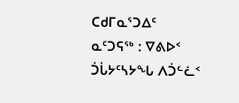ᑕᑯᒥᓇᕐᑐᐃᑦ
ᓇᑦᑐᕋᖅ : ᐁᕕᐅᑉ ᑑᒑᔭᑦᓴᔭᖓ ᐱᑑᓪᓛᑉ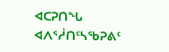ᐊᑕᕈᑎᖓ
ᐊᐱᕐᓲᑎᑦᓴᖃᕈᕕᑦ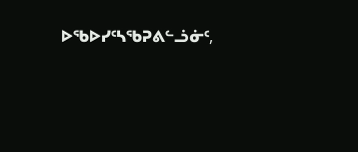ᐅᖃᐅᓯᑦᓴᖃᕈᕕᓪᓘᓃᑦ,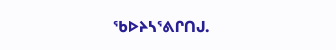ᖃᐅᔨᓴᕐᕕᒋᑎᒍ.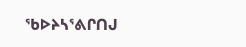ᖃᐅᔨᓴᕐᕕᒋᑎᒍ